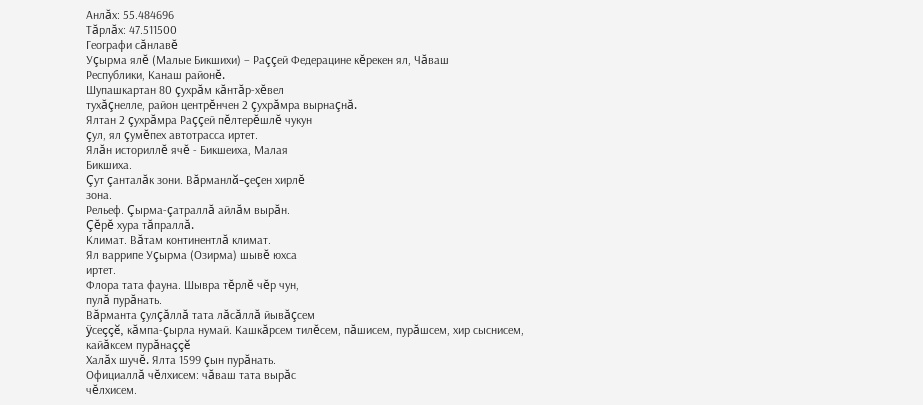Анлăх: 55.484696
Тăрлăх: 47.511500
Географи сăнлавĕ
Уçырма ялĕ (Малые Бикшихи) – Раççей Федерацине кĕрекен ял, Чăваш
Республики, Канаш районĕ.
Шупашкартан 80 çухрăм кăнтăр-хĕвел
тухăçнелле, район центрĕнчен 2 çухрăмра вырнаçнă.
Ялтан 2 çухрăмра Раççей пĕлтерĕшлĕ чукун
çул, ял çумĕпех автотрасса иртет.
Ялăн историллĕ ячĕ - Бикшеиха, Малая
Бикшиха.
Çут çанталăк зони. Вăрманлă-çеçен хирлĕ
зона.
Рельеф. Çырма-çатраллă айлăм вырăн.
Çĕрĕ хура тăпраллă.
Климат. Вăтам континентлă климат.
Ял варрипе Уçырма (Озирма) шывĕ юхса
иртет.
Флора тата фауна. Шывра тĕрлĕ чĕр чун,
пулă пурăнать.
Вăрманта çулçăллă тата лăсăллă йывăçсем
ÿсеççĕ, кăмпа-çырла нумай. Кашкăрсем тилĕсем, пăшисем, пурăшсем, хир сыснисем,
кайăксем пурăнаççĕ
Халăх шучĕ. Ялта 1599 çын пурăнать.
Официаллă чĕлхисем: чăваш тата вырăс
чĕлхисем.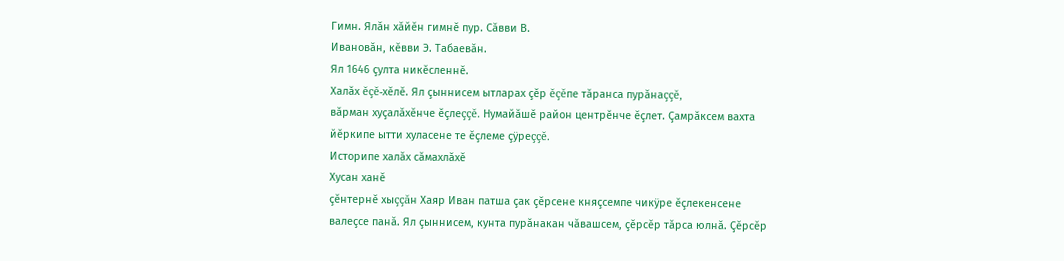Гимн. Ялăн хăйĕн гимнĕ пур. Сăвви В.
Ивановăн, кĕвви Э. Табаевăн.
Ял 1646 çулта никĕсленнĕ.
Халăх ĕçĕ-хĕлĕ. Ял çыннисем ытларах çĕр ĕçĕпе тăранса пурăнаççĕ,
вăрман хуçалăхĕнче ĕçлеççĕ. Нумайăшĕ район центрĕнче ĕçлет. Çамрăксем вахта
йĕркипе ытти хуласене те ĕçлеме çÿреççĕ.
Историпе халăх сăмахлăхĕ
Хусан ханĕ
çĕнтернĕ хыççăн Хаяр Иван патша çак çĕрсене княçсемпе чикÿре ĕçлекенсене
валеçсе панă. Ял çыннисем, кунта пурăнакан чăвашсем, çĕрсĕр тăрса юлнă. Çĕрсĕр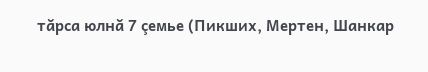тăрса юлнă 7 çемье (Пикших, Мертен, Шанкар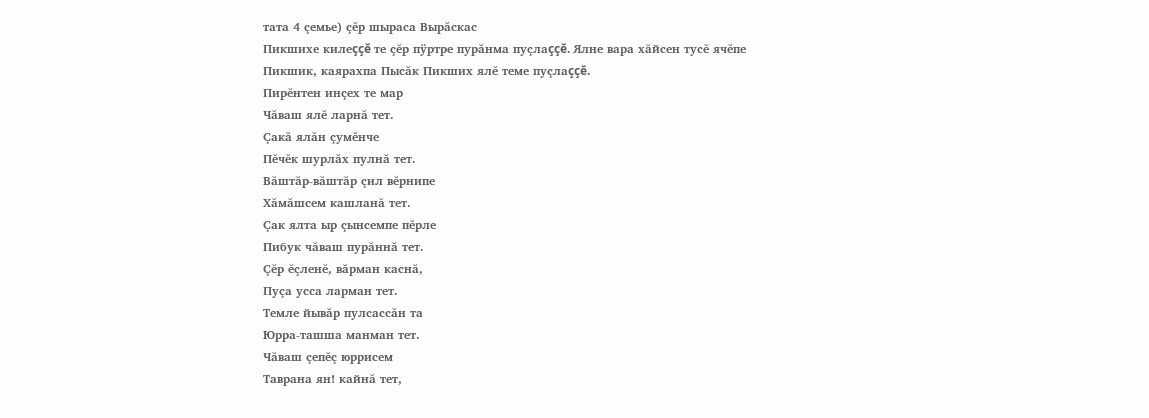тата 4 çемье) çĕр шыраса Вырăскас
Пикшихе килеççĕ те çĕр пÿртре пурăнма пуçлаççĕ. Ялне вара хăйсен тусĕ ячĕпе
Пикшик, каярахпа Пысăк Пикших ялĕ теме пуçлаççĕ.
Пирĕнтен инçех те мар
Чăваш ялĕ ларнă тет.
Çакă ялăн çумĕнче
Пĕчĕк шурлăх пулнă тет.
Вăштăр-вăштăр çил вĕрнипе
Хăмăшсем кашланă тет.
Çак ялта ыр çынсемпе пĕрле
Пибук чăваш пурăннă тет.
Çĕр ĕçленĕ, вăрман каснă,
Пуçа усса ларман тет.
Темле йывăр пулсассăн та
Юрра-ташша манман тет.
Чăваш çепĕç юррисем
Таврана ян! кайнă тет,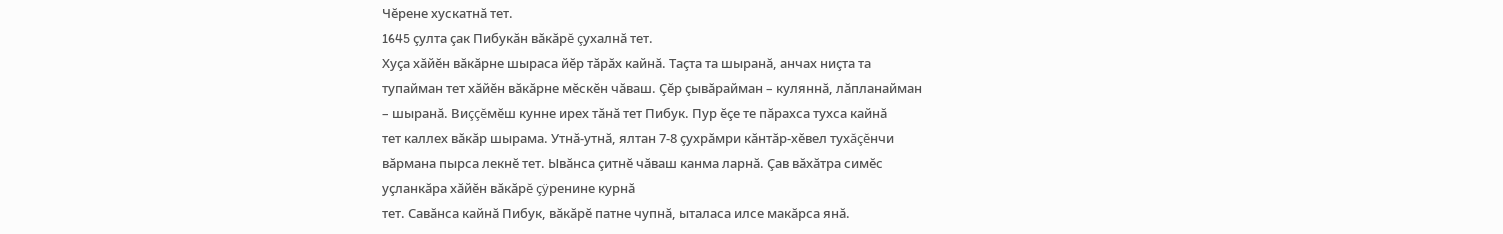Чĕрене хускатнă тет.
1645 çулта çак Пибукăн вăкăрĕ çухалнă тет.
Хуçа хăйĕн вăкăрне шыраса йĕр тăрăх кайнă. Таçта та шыранă, анчах ниçта та
тупайман тет хăйĕн вăкăрне мĕскĕн чăваш. Çĕр çывăрайман – куляннă, лăпланайман
– шыранă. Виççĕмĕш кунне ирех тăнă тет Пибук. Пур ĕçе те пăрахса тухса кайнă
тет каллех вăкăр шырама. Утнă-утнă, ялтан 7-8 çухрăмри кăнтăр-хĕвел тухăçĕнчи
вăрмана пырса лекнĕ тет. Ывăнса çитнĕ чăваш канма ларнă. Çав вăхăтра симĕс
уçланкăра хăйĕн вăкăрĕ çÿренине курнă
тет. Савăнса кайнă Пибук, вăкăрĕ патне чупнă, ыталаса илсе макăрса янă.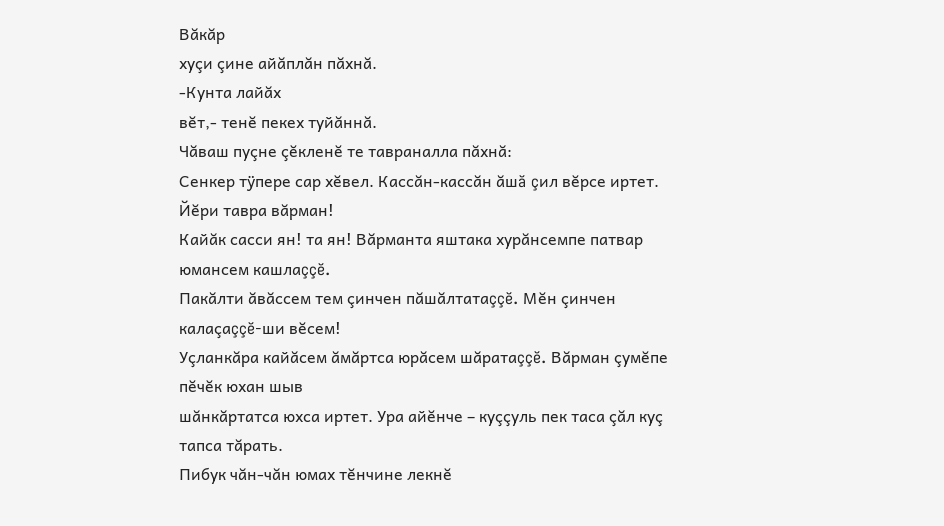Вăкăр
хуçи çине айăплăн пăхнă.
-Кунта лайăх
вĕт,- тенĕ пекех туйăннă.
Чăваш пуçне çĕкленĕ те тавраналла пăхнă:
Сенкер тÿпере сар хĕвел. Кассăн-кассăн ăшă çил вĕрсе иртет. Йĕри тавра вăрман!
Кайăк сасси ян! та ян! Вăрманта яштака хурăнсемпе патвар юмансем кашлаççĕ.
Пакăлти ăвăссем тем çинчен пăшăлтатаççĕ. Мĕн çинчен калаçаççĕ-ши вĕсем!
Уçланкăра кайăсем ăмăртса юрăсем шăратаççĕ. Вăрман çумĕпе пĕчĕк юхан шыв
шăнкăртатса юхса иртет. Ура айĕнче – куççуль пек таса çăл куç тапса тăрать.
Пибук чăн-чăн юмах тĕнчине лекнĕ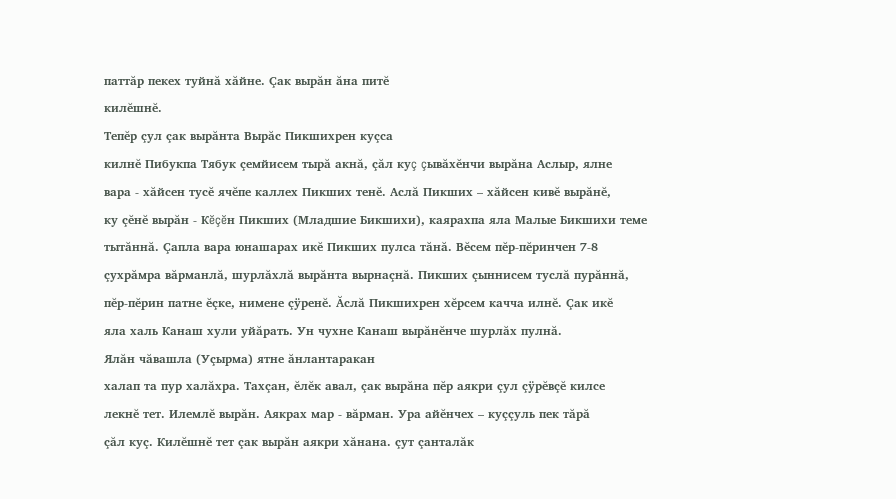паттăр пекех туйнă хăйне. Çак вырăн ăна питĕ
килĕшнĕ.
Тепĕр çул çак вырăнта Вырăс Пикшихрен куçса
килнĕ Пибукпа Тябук çемйисем тырă акнă, çăл куç çывăхĕнчи вырăна Аслыр, ялне
вара - хăйсен тусĕ ячĕпе каллех Пикших тенĕ. Аслă Пикших – хăйсен кивĕ вырăнĕ,
ку çĕнĕ вырăн - Кĕçĕн Пикших (Младшие Бикшихи), каярахпа яла Малые Бикшихи теме
тытăннă. Çапла вара юнашарах икĕ Пикших пулса тăнă. Вĕсем пĕр-пĕринчен 7-8
çухрăмра вăрманлă, шурлăхлă вырăнта вырнаçнă. Пикших çыннисем туслă пурăннă,
пĕр-пĕрин патне ĕçке, нимене çÿренĕ. Ăслă Пикшихрен хĕрсем качча илнĕ. Çак икĕ
яла халь Канаш хули уйăрать. Ун чухне Канаш вырăнĕнче шурлăх пулнă.
Ялăн чăвашла (Уçырма) ятне ăнлантаракан
халап та пур халăхра. Тахçан, ĕлĕк авал, çак вырăна пĕр аякри çул çÿрĕвçĕ килсе
лекнĕ тет. Илемлĕ вырăн. Аякрах мар - вăрман. Ура айĕнчех – куççуль пек тăрă
çăл куç. Килĕшнĕ тет çак вырăн аякри хăнана. çут çанталăк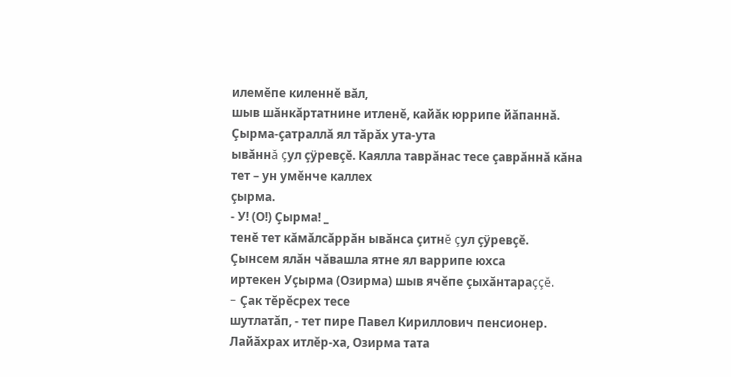илемĕпе киленнĕ вăл,
шыв шăнкăртатнине итленĕ, кайăк юррипе йăпаннă. Çырма-çатраллă ял тăрăх ута-ута
ывăннă çул çÿревçĕ. Каялла таврăнас тесе çаврăннă кăна тет – ун умĕнче каллех
çырма.
- У! (О!) Çырма! _
тенĕ тет кăмăлсăррăн ывăнса çитнĕ çул çÿревçĕ.
Çынсем ялăн чăвашла ятне ял варрипе юхса
иртекен Уçырма (Озирма) шыв ячĕпе çыхăнтараççĕ.
- Çак тĕрĕсрех тесе
шутлатăп, - тет пире Павел Кириллович пенсионер. Лайăхрах итлĕр-ха, Озирма тата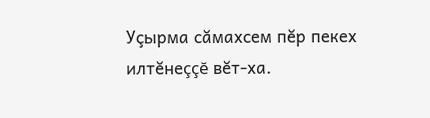Уçырма сăмахсем пĕр пекех илтĕнеççĕ вĕт-ха.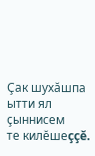Çак шухăшпа ытти ял çыннисем
те килĕшеççĕ.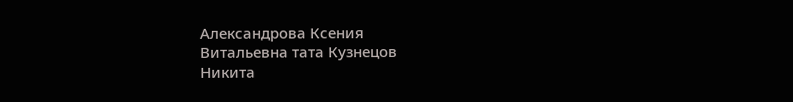Александрова Ксения
Витальевна тата Кузнецов
Никита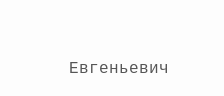Евгеньевич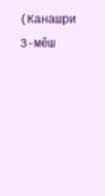(Канашри 3-мĕш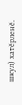шкул) хатĕрленĕ.